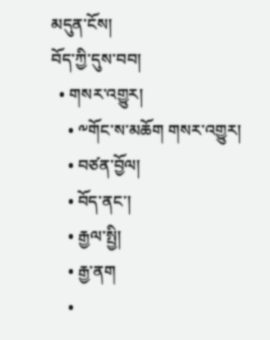མདུན་ངོས།
བོད་ཀྱི་དུས་བབ།
  • གསར་འགྱུར།
    • ༸གོང་ས་མཆོག གསར་འགྱུར།
    • བཙན་བྱོལ།
    • བོད་ནང་།
    • རྒྱལ་སྤྱི།
    • རྒྱ་ནག
    •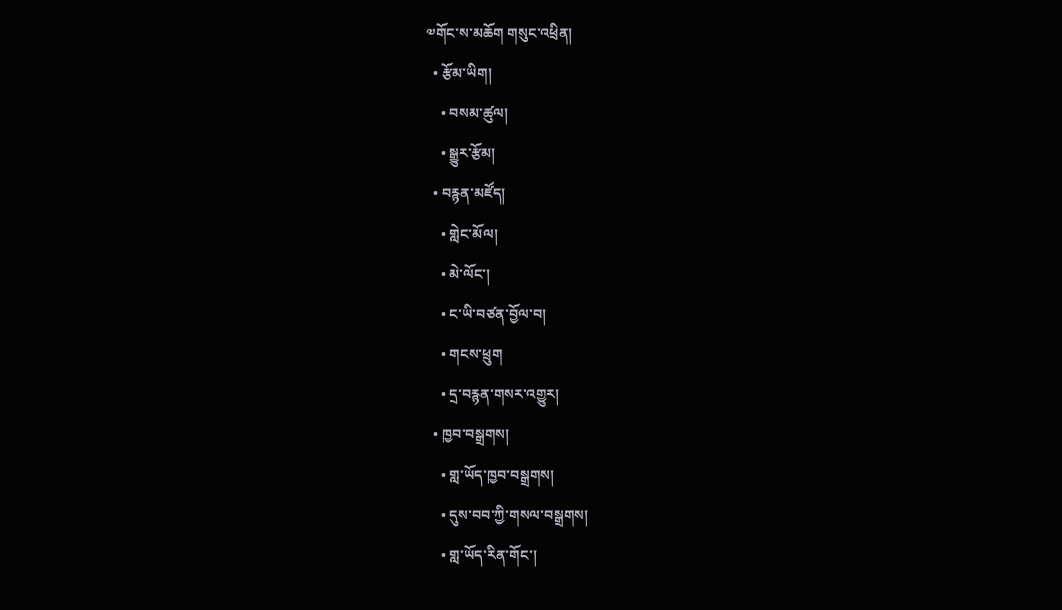༧གོང་ས་མཆོག གསུང་འཕྲིན།
  • རྩོམ་ཡིག།
    • བསམ་ཚུལ།
    • སྒྱུར་རྩོམ།
  • བརྙན་མཛོད།
    • གླེང་མོལ།
    • མེ་ལོང་།
    • ང་ཡི་བཙན་བྱོལ་བ།
    • གངས་ཕྲུག
    • དྲ་བརྙན་གསར་འགྱུར།
  • ཁྱབ་བསྒྲགས།
    • གླ་ཡོད་ཁྱབ་བསྒྲགས།
    • དུས་བབ་ཀྱི་གསལ་བསྒྲགས།
    • གླ་ཡོད་རིན་གོང་།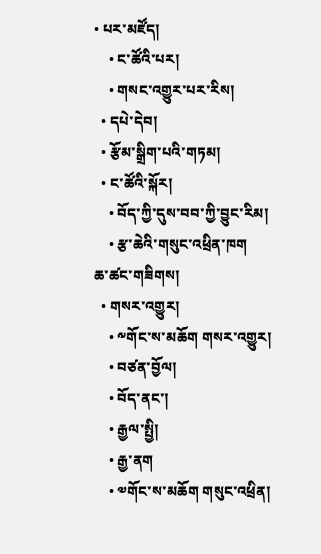• པར་མཛོད།
    • ང་ཚོའི་པར།
    • གསང་འགྱུར་པར་རིས།
  • དཔེ་དེབ།
  • རྩོམ་སྒྲིག་པའི་གཏམ།
  • ང་ཚོའི་སྐོར།
    • བོད་ཀྱི་དུས་བབ་ཀྱི་བྱུང་རིམ།
    • རྩ་ཆེའི་གསུང་འཕྲིན་ཁག
ཆ་ཚང་གཟིགས།
  • གསར་འགྱུར།
    • ༸གོང་ས་མཆོག གསར་འགྱུར།
    • བཙན་བྱོལ།
    • བོད་ནང་།
    • རྒྱལ་སྤྱི།
    • རྒྱ་ནག
    • ༧གོང་ས་མཆོག གསུང་འཕྲིན།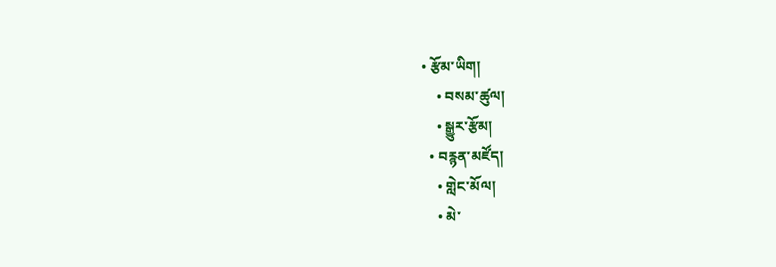• རྩོམ་ཡིག།
    • བསམ་ཚུལ།
    • སྒྱུར་རྩོམ།
  • བརྙན་མཛོད།
    • གླེང་མོལ།
    • མེ་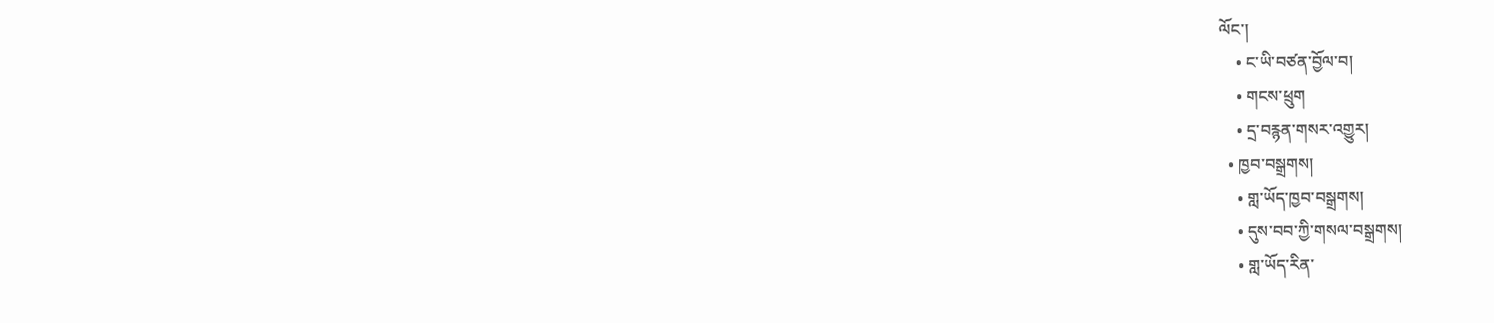ལོང་།
    • ང་ཡི་བཙན་བྱོལ་བ།
    • གངས་ཕྲུག
    • དྲ་བརྙན་གསར་འགྱུར།
  • ཁྱབ་བསྒྲགས།
    • གླ་ཡོད་ཁྱབ་བསྒྲགས།
    • དུས་བབ་ཀྱི་གསལ་བསྒྲགས།
    • གླ་ཡོད་རིན་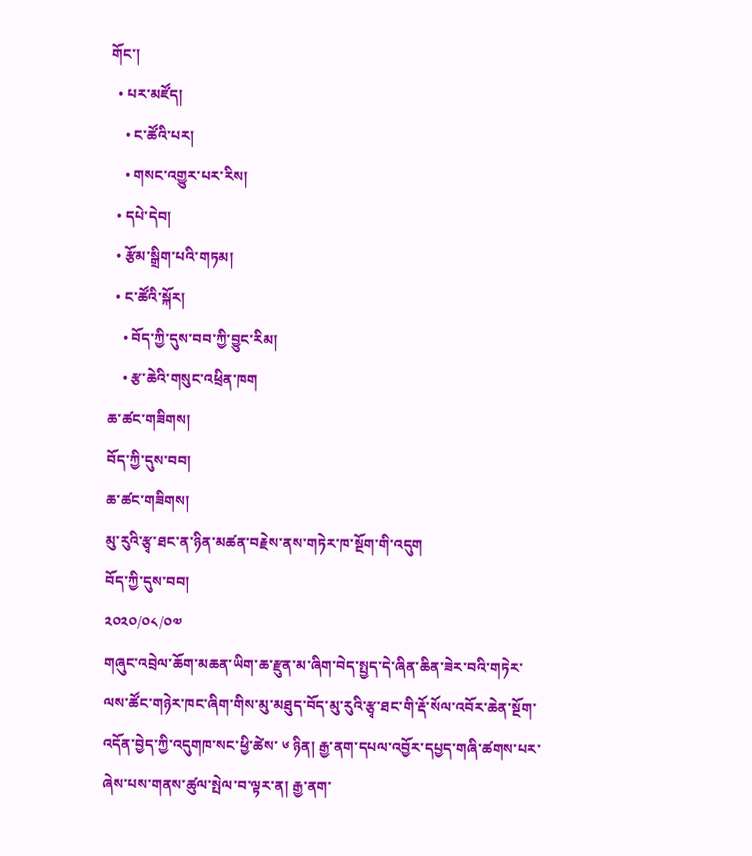གོང་།
  • པར་མཛོད།
    • ང་ཚོའི་པར།
    • གསང་འགྱུར་པར་རིས།
  • དཔེ་དེབ།
  • རྩོམ་སྒྲིག་པའི་གཏམ།
  • ང་ཚོའི་སྐོར།
    • བོད་ཀྱི་དུས་བབ་ཀྱི་བྱུང་རིམ།
    • རྩ་ཆེའི་གསུང་འཕྲིན་ཁག
ཆ་ཚང་གཟིགས།
བོད་ཀྱི་དུས་བབ།
ཆ་ཚང་གཟིགས།
མུ་རུའི་རྩྭ་ཐང་ན་ཉིན་མཚན་བརྗེས་ནས་གཏེར་ཁ་སྔོག་གི་འདུག
བོད་ཀྱི་དུས་བབ།
༢༠༢༠/༠༨/༠༧
གཞུང་འབྲེལ་ཆོག་མཆན་ཡིག་ཆ་རྫུན་མ་ཞིག་བེད་སྤྱད་དེ་ཞིན་ཆིན་ཟེར་བའི་གཏེར་ལས་ཚོང་གཉེར་ཁང་ཞིག་གིས་མུ་མཐུད་བོད་མུ་རུའི་རྩྭ་ཐང་གི་རྡོ་སོལ་འབོར་ཆེན་སྔོག་འདོན་བྱེད་ཀྱི་འདུགཁ་སང་ཕྱི་ཚེས་ ༦ ཉིན། རྒྱ་ནག་དཔལ་འབྱོར་དཔྱད་གཞི་ཚགས་པར་ཞེས་པས་གནས་ཚུལ་སྤེལ་བ་ལྟར་ན། རྒྱ་ནག་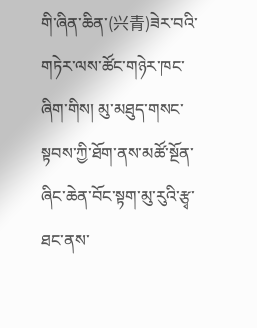གི་ཞིན་ཆིན་(兴青)ཟེར་བའི་གཏེར་ལས་ཚོང་གཉེར་ཁང་ཞིག་གིས། མུ་མཐུད་གསང་སྟབས་ཀྱི་ཐོག་ནས་མཚོ་སྔོན་ཞིང་ཆེན་བོང་སྟག་མུ་རུའི་རྩྭ་ཐང་ནས་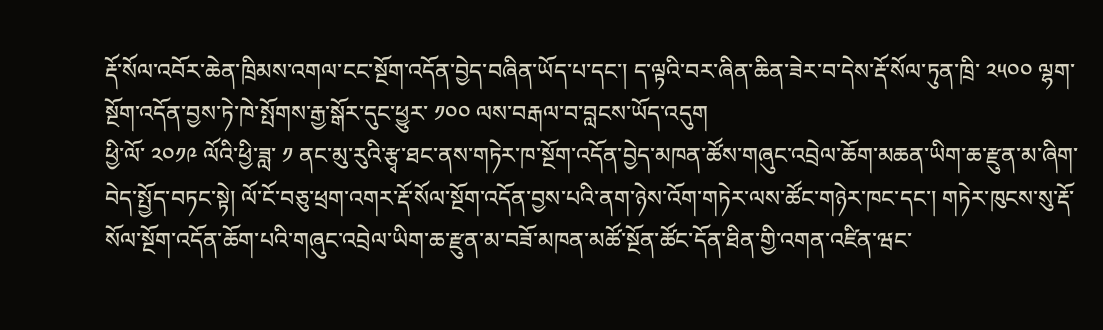རྡོ་སོལ་འབོར་ཆེན་ཁྲིམས་འགལ་ངང་སྔོག་འདོན་བྱེད་བཞིན་ཡོད་པ་དང་། ད་ལྟའི་བར་ཞིན་ཆིན་ཟེར་བ་དེས་རྡོ་སོལ་ཏུན་ཁྲི་ ༢༥༠༠ ལྷག་སྔོག་འདོན་བྱས་ཏེ་ཁེ་སྤོགས་རྒྱ་སྒོར་དུང་ཕྱུར་ ༡༠༠ ལས་བརྒལ་བ་བླངས་ཡོད་འདུག
ཕྱི་ལོ་ ༢༠༡༩ ལོའི་ཕྱི་ཟླ་ ༡ ནང་མུ་རུའི་རྩྭ་ཐང་ནས་གཏེར་ཁ་སྔོག་འདོན་བྱེད་མཁན་ཚོས་གཞུང་འབྲེལ་ཆོག་མཆན་ཡིག་ཆ་རྫུན་མ་ཞིག་བེད་སྤྱོད་བཏང་སྟེ། ལོ་ངོ་བཅུ་ཕྲག་འགར་རྡོ་སོལ་སྔོག་འདོན་བྱས་པའི་ནག་ཉེས་འོག་གཏེར་ལས་ཚོང་གཉེར་ཁང་དང་། གཏེར་ཁུངས་སུ་རྡོ་སོལ་སྔོག་འདོན་ཆོག་པའི་གཞུང་འབྲེལ་ཡིག་ཆ་རྫུན་མ་བཟོ་མཁན་མཚོ་སྔོན་ཚོང་དོན་ཐིན་གྱི་འགན་འཛིན་ཝང་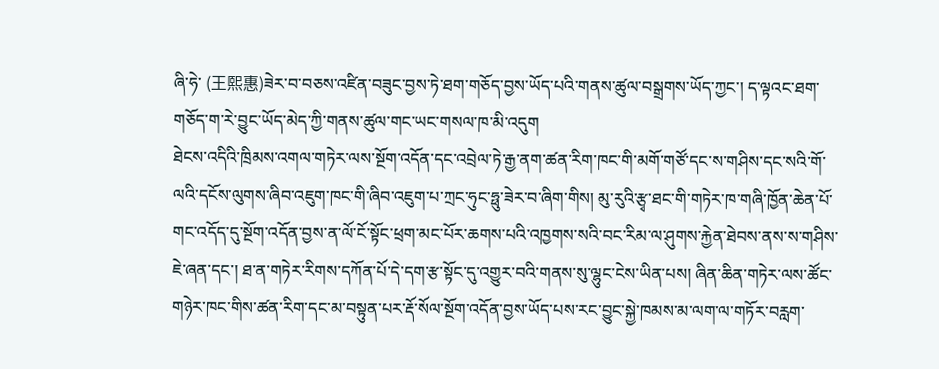ཞི་ཧེ་ (王熙惠)ཟེར་བ་བཅས་འཛིན་བཟུང་བྱས་ཏེ་ཐག་གཅོད་བྱས་ཡོད་པའི་གནས་ཚུལ་བསྒྲགས་ཡོད་ཀྱང་། ད་ལྟའང་ཐག་གཅོད་ག་རེ་བྱུང་ཡོད་མེད་ཀྱི་གནས་ཚུལ་གང་ཡང་གསལ་ཁ་མི་འདུག
ཐེངས་འདིའི་ཁྲིམས་འགལ་གཏེར་ལས་སྔོག་འདོན་དང་འབྲེལ་ཏེ་རྒྱ་ནག་ཚན་རིག་ཁང་གི་མགོ་གཙོ་དང་ས་གཤིས་དང་སའི་གོ་ལའི་དངོས་ལུགས་ཞིབ་འཇུག་ཁང་གི་ཞིབ་འཇུག་པ་ཀྲང་ཧུང་ཧྥུ་ཟེར་བ་ཞིག་གིས། མུ་རུའི་རྩྭ་ཐང་གི་གཏེར་ཁ་གཞི་ཁྱོན་ཆེན་པོ་གང་འདོད་དུ་སྔོག་འདོན་བྱས་ན་ལོ་ངོ་སྟོང་ཕྲག་མང་པོར་ཆགས་པའི་འཁྱགས་སའི་བང་རིམ་ལ་ཤུགས་རྐྱེན་ཐེབས་ནས་ས་གཤིས་ཇེ་ཞན་དང་། ཐ་ན་གཏེར་རིགས་དཀོན་པོ་དེ་དག་རྩ་སྟོང་དུ་འགྱུར་བའི་གནས་སུ་ལྷུང་ངེས་ཡིན་པས། ཞིན་ཆིན་གཏེར་ལས་ཚོང་གཉེར་ཁང་གིས་ཚན་རིག་དང་མ་བསྟུན་པར་རྡོ་སོལ་སྔོག་འདོན་བྱས་ཡོད་པས་རང་བྱུང་སྐྱེ་ཁམས་མ་ལག་ལ་གཏོར་བརླག་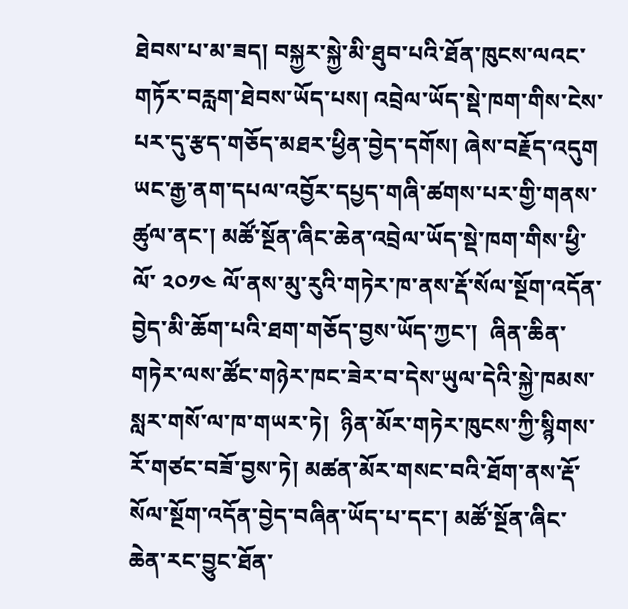ཐེབས་པ་མ་ཟད། བསྐྱར་སྐྱེ་མི་ཐུབ་པའི་ཐོན་ཁུངས་ལའང་གཏོར་བརླག་ཐེབས་ཡོད་པས། འབྲེལ་ཡོད་སྡེ་ཁག་གིས་ངེས་པར་དུ་རྩད་གཅོད་མཐར་ཕྱིན་བྱེད་དགོས། ཞེས་བརྗོད་འདུག
ཡང་རྒྱ་ནག་དཔལ་འབྱོར་དཔྱད་གཞི་ཚགས་པར་གྱི་གནས་ཚུལ་ནང་། མཚོ་སྔོན་ཞིང་ཆེན་འབྲེལ་ཡོད་སྡེ་ཁག་གིས་ཕྱི་ལོ་ ༢༠༡༤ ལོ་ནས་མུ་རུའི་གཏེར་ཁ་ནས་རྡོ་སོལ་སྔོག་འདོན་བྱེད་མི་ཆོག་པའི་ཐག་གཅོད་བྱས་ཡོད་ཀྱང་།  ཞིན་ཆིན་གཏེར་ལས་ཚོང་གཉེར་ཁང་ཟེར་བ་དེས་ཡུལ་དེའི་སྐྱེ་ཁམས་སླར་གསོ་ལ་ཁ་གཡར་ཏེ།  ཉིན་མོར་གཏེར་ཁུངས་ཀྱི་སྙིགས་རོ་གཙང་བཟོ་བྱས་ཏེ། མཚན་མོར་གསང་བའི་ཐོག་ནས་རྡོ་སོལ་སྔོག་འདོན་བྱེད་བཞིན་ཡོད་པ་དང་། མཚོ་སྔོན་ཞིང་ཆེན་རང་བྱུང་ཐོན་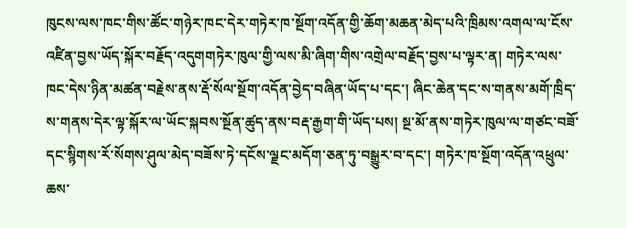ཁུངས་ལས་ཁང་གིས་ཚོང་གཉེར་ཁང་དེར་གཏེར་ཁ་སྔོག་འདོན་གྱི་ཆོག་མཆན་མེད་པའི་ཁྲིམས་འགལ་ལ་ངོས་འཛིན་བྱས་ཡོད་སྐོར་བརྗོད་འདུགགཏེར་ཁུལ་གྱི་ལས་མི་ཞིག་གིས་འགྲེལ་བརྗོད་བྱས་པ་ལྟར་ན། གཏེར་ལས་ཁང་དེས་ཉིན་མཚན་བརྗེས་ནས་རྡོ་སོལ་སྔོག་འདོན་བྱེད་བཞིན་ཡོད་པ་དང་། ཞིང་ཆེན་དང་ས་གནས་མགོ་ཁྲིད་ས་གནས་དེར་ལྟ་སྐོར་ལ་ཡོང་སྐབས་སྔོན་ཚུད་ནས་བརྡ་རྒྱག་གི་ཡོད་པས། སྔ་མོ་ནས་གཏེར་ཁུལ་ལ་གཙང་བཟོ་དང་སྙིགས་རོ་སོགས་ཤུལ་མེད་བཟོས་ཏེ་དངོས་ལྗང་མདོག་ཅན་ཏུ་བསྒྱུར་བ་དང་། གཏེར་ཁ་སྔོག་འདོན་འཕྲུལ་ཆས་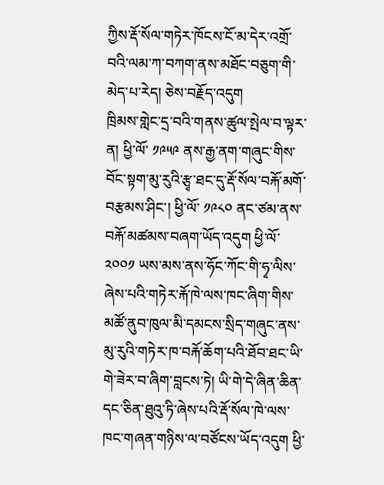ཀྱིས་རྡོ་སོལ་གཏེར་ཁོངས་ངོ་མ་དེར་འགྲོ་བའི་ལམ་ཀ་བཀག་ནས་མཐོང་བཅུག་གི་མེད་པ་རེད། ཅེས་བརྗོད་འདུག
ཁྲིམས་གླེང་དྲ་བའི་གནས་ཚུལ་སྤེལ་བ་ལྟར་ན། ཕྱི་ལོ་ ༡༩༥༩ ནས་རྒྱ་ནག་གཞུང་གིས་བོང་སྟག་མུ་རུའི་རྩྭ་ཐང་དུ་རྡོ་སོལ་བརྐོ་མགོ་བརྩམས་ཤིང་། ཕྱི་ལོ་ ༡༩༨༠ ནང་ཙམ་ནས་བརྐོ་མཚམས་བཞག་ཡོད་འདུག ཕྱི་ལོ་ ༢༠༠༡ ཡས་མས་ནས་ཧོང་ཀོང་གི་ཧྭ་ལིས་ཞེས་པའི་གཏེར་རྐོ་ཁེ་ལས་ཁང་ཞིག་གིས་མཚོ་ནུབ་ཁུལ་མི་དམངས་སྲིད་གཞུང་ནས་མུ་རུའི་གཏེར་ཁ་བརྐོ་ཆོག་པའི་ཐོབ་ཐང་ཡི་གེ་ཟེར་བ་ཞིག་བླངས་ཏེ། ཡི་གེ་དེ་ཞིན་ཆིན་དང་ཅིན་ཐུའུ་ཏི་ཞེས་པའི་རྡོ་སོལ་ཁེ་ལས་ཁང་གཞན་གཉིས་ལ་བཙོངས་ཡོད་འདུག ཕྱི་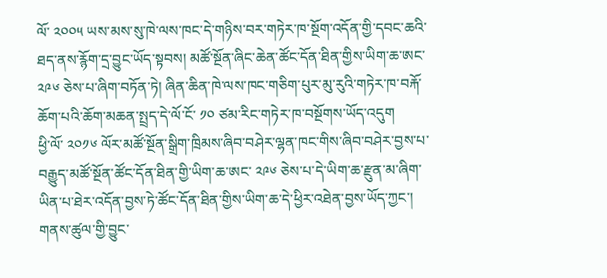ལོ་ ༢༠༠༥ ཡས་མས་སུ་ཁེ་ལས་ཁང་དེ་གཉིས་བར་གཏེར་ཁ་སྔོག་འདོན་གྱི་དབང་ཆའི་ཐད་ནས་རྙོག་དྲ་བྱུང་ཡོད་སྟབས། མཚོ་སྔོན་ཞིང་ཆེན་ཚོང་དོན་ཐིན་གྱིས་ཡིག་ཆ་ཨང་ ༢༩༦ ཅེས་པ་ཞིག་བཏོན་ཏེ། ཞིན་ཆིན་ཁེ་ལས་ཁང་གཅིག་པུར་མུ་རུའི་གཏེར་ཁ་བརྐོ་ཆོག་པའི་ཆོག་མཆན་སྤྲད་དེ་ལོ་ངོ་ ༡༠ ཙམ་རིང་གཏེར་ཁ་བསྔོགས་ཡོད་འདུག
ཕྱི་ལོ་ ༢༠༡༦ ལོར་མཚོ་སྔོན་སྒྲིག་ཁྲིམས་ཞིབ་བཤེར་ལྷན་ཁང་གིས་ཞིབ་བཤེར་བྱས་པ་བརྒྱུད་མཚོ་སྔོན་ཚོང་དོན་ཐིན་གྱི་ཡིག་ཆ་ཨང་ ༢༩༦ ཅེས་པ་དེ་ཡིག་ཆ་རྫུན་མ་ཞིག་ཡིན་པ་ཐེར་འདོན་བྱས་ཏེ་ཚོང་དོན་ཐིན་གྱིས་ཡིག་ཆ་དེ་ཕྱིར་འཐེན་བྱས་ཡོད་ཀྱང་། གནས་ཚུལ་གྱི་བྱུང་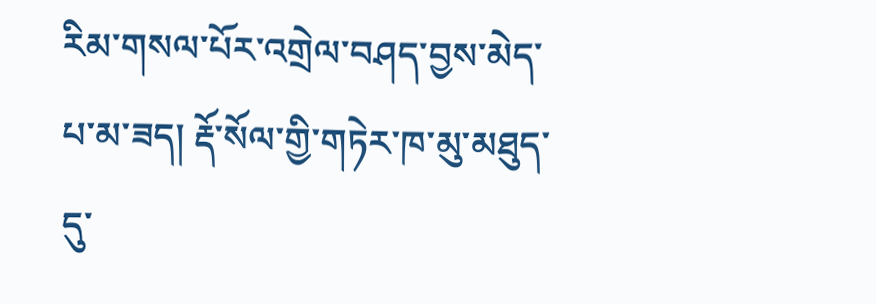རིམ་གསལ་པོར་འགྲེལ་བཤད་བྱས་མེད་པ་མ་ཟད། རྡོ་སོལ་གྱི་གཏེར་ཁ་མུ་མཐུད་དུ་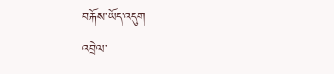བརྐོས་ཡོད་འདུག
འབྲེལ་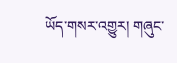ཡོད་གསར་འགྱུར། གཞུང་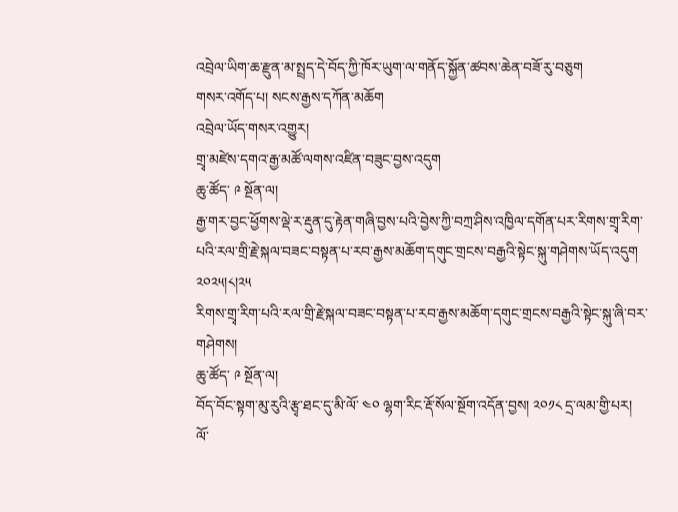འབྲེལ་ཡིག་ཆ་རྫུན་མ་སྤྲད་དེ་བོད་ཀྱི་ཁོར་ཡུག་ལ་གནོད་སྐྱོན་ཚབས་ཆེན་བཟོ་རུ་བཅུག
གསར་འགོད་པ། སངས་རྒྱས་དཀོན་མཆོག
འབྲེལ་ཡོད་གསར་འགྱུར།
གྲྭ་མཛེས་དགའ་རྒྱ་མཚོ་ལགས་འཛིན་བཟུང་བྱས་འདུག
ཆུ་ཚོད་ ༩ སྔོན་ལ།
རྒྱ་གར་བྱང་ཕྱོགས་ལྡེ་ར་རྡུན་དུ་རྟེན་གཞི་བྱས་པའི་བྱེས་ཀྱི་བཀྲ་ཤིས་འཁྱིལ་དགོན་པར་རིགས་གྲྭ་རིག་པའི་རལ་གྲི་རྗེ་སྐལ་བཟང་བསྟན་པ་རབ་རྒྱས་མཆོག་དགུང་གྲངས་བརྒྱའི་སྟེང་སྐུ་གཤེགས་ཡོད་འདུག ༢༠༢༥།༨།༢༥
རིགས་གྲྭ་རིག་པའི་རལ་གྲི་རྗེ་སྐལ་བཟང་བསྟན་པ་རབ་རྒྱས་མཆོག་དགུང་གྲངས་བརྒྱའི་སྟེང་སྐུ་ཞི་བར་གཤེགས།
ཆུ་ཚོད་ ༩ སྔོན་ལ།
བོད་བོང་སྟག་མུ་རུའི་རྩྭ་ཐང་དུ་མི་ལོ་ ༤༠ ལྷག་རིང་རྡོ་སོལ་སྔོག་འདོན་བྱས། ༢༠༡༨ དྲ་ལམ་གྱི་པར།
ལོ་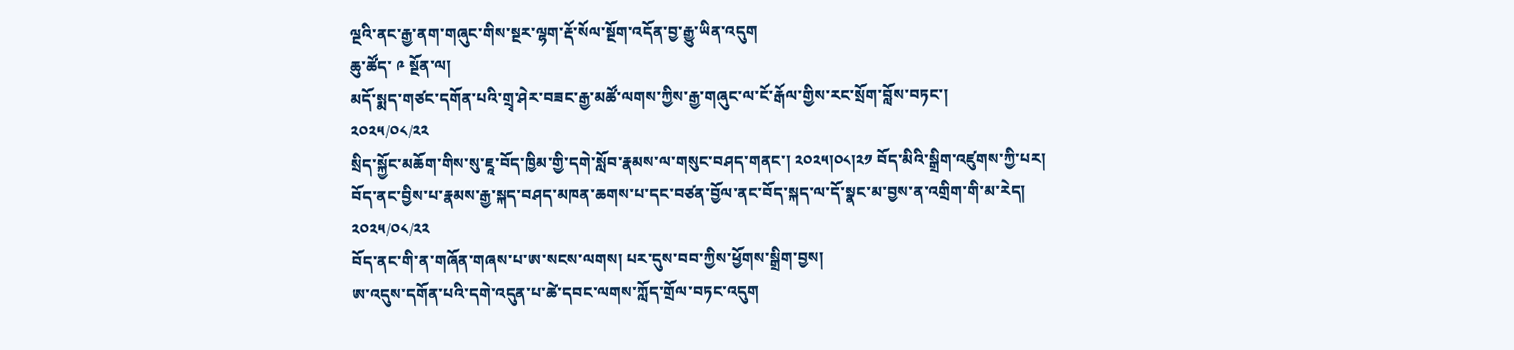ལྔའི་ནང་རྒྱ་ནག་གཞུང་གིས་སྔར་ལྷག་རྡོ་སོལ་སྔོག་འདོན་བྱ་རྒྱུ་ཡིན་འདུག
ཆུ་ཚོད་ ༩ སྔོན་ལ།
མདོ་སྨད་གཙང་དགོན་པའི་གྲྭ་ཤེར་བཟང་རྒྱ་མཚོ་ལགས་ཀྱིས་རྒྱ་གཞུང་ལ་ངོ་རྒོལ་གྱིས་རང་སྲོག་བློས་བཏང་།
༢༠༢༥/༠༨/༢༢
སྲིད་སྐྱོང་མཆོག་གིས་སུ་ཇཱ་བོད་ཁྱིམ་གྱི་དགེ་སློབ་རྣམས་ལ་གསུང་བཤད་གནང་། ༢༠༢༥།༠༨།༢༡ བོད་མིའི་སྒྲིག་འཛུགས་ཀྱི་པར།
བོད་ནང་བྱིས་པ་རྣམས་རྒྱ་སྐད་བཤད་མཁན་ཆགས་པ་དང་བཙན་བྱོལ་ནང་བོད་སྐད་ལ་དོ་སྣང་མ་བྱས་ན་འགྲིག་གི་མ་རེད།
༢༠༢༥/༠༨/༢༢
བོད་ནང་གི་ན་གཞོན་གཞས་པ་ཨ་སངས་ལགས། པར་དུས་བབ་ཀྱིས་ཕྱོགས་སྒྲིག་བྱས།
ཨ་འདུས་དགོན་པའི་དགེ་འདུན་པ་ཚེ་དབང་ལགས་ཀློད་གྲོལ་བཏང་འདུག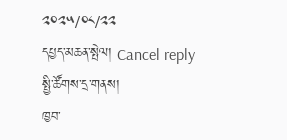༢༠༢༥/༠༨/༢༢
དཔྱད་མཆན་སྤེལ། Cancel reply
སྤྱི་ཚོགས་དྲ་གནས།
ཁྱབ་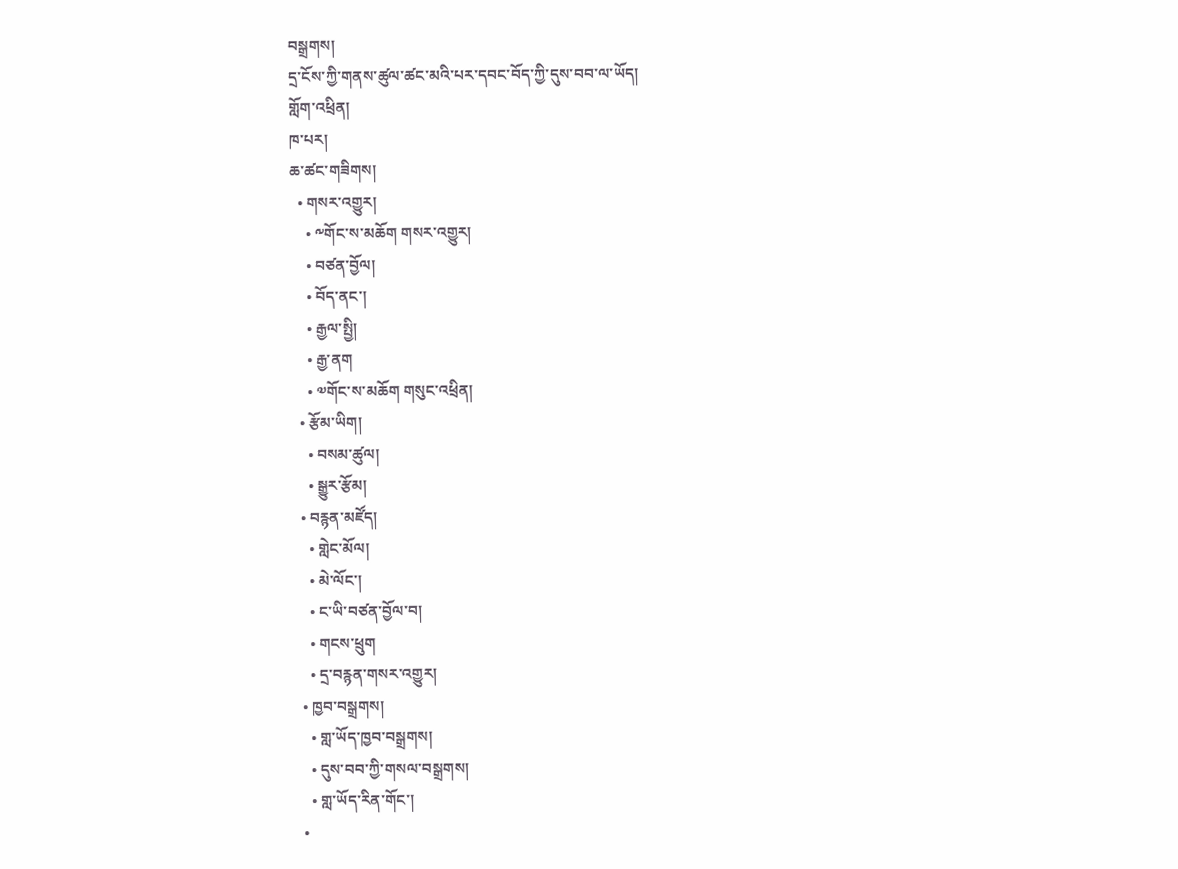བསྒྲགས།
དྲ་ངོས་ཀྱི་གནས་ཚུལ་ཚང་མའི་པར་དབང་བོད་ཀྱི་དུས་བབ་ལ་ཡོད།
གློག་འཕྲིན།
ཁ་པར།
ཆ་ཚང་གཟིགས།
  • གསར་འགྱུར།
    • ༸གོང་ས་མཆོག གསར་འགྱུར།
    • བཙན་བྱོལ།
    • བོད་ནང་།
    • རྒྱལ་སྤྱི།
    • རྒྱ་ནག
    • ༧གོང་ས་མཆོག གསུང་འཕྲིན།
  • རྩོམ་ཡིག།
    • བསམ་ཚུལ།
    • སྒྱུར་རྩོམ།
  • བརྙན་མཛོད།
    • གླེང་མོལ།
    • མེ་ལོང་།
    • ང་ཡི་བཙན་བྱོལ་བ།
    • གངས་ཕྲུག
    • དྲ་བརྙན་གསར་འགྱུར།
  • ཁྱབ་བསྒྲགས།
    • གླ་ཡོད་ཁྱབ་བསྒྲགས།
    • དུས་བབ་ཀྱི་གསལ་བསྒྲགས།
    • གླ་ཡོད་རིན་གོང་།
  •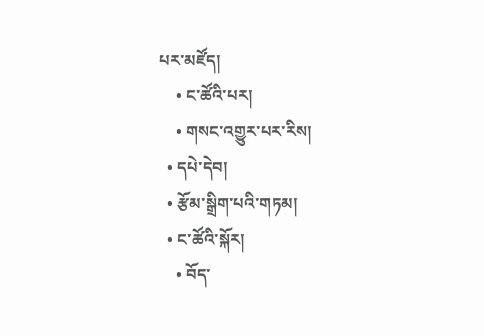པར་མཛོད།
    • ང་ཚོའི་པར།
    • གསང་འགྱུར་པར་རིས།
  • དཔེ་དེབ།
  • རྩོམ་སྒྲིག་པའི་གཏམ།
  • ང་ཚོའི་སྐོར།
    • བོད་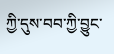ཀྱི་དུས་བབ་ཀྱི་བྱུང་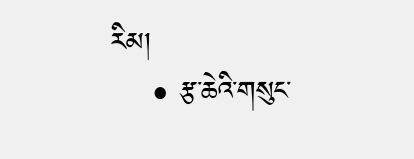རིམ།
    • རྩ་ཆེའི་གསུང་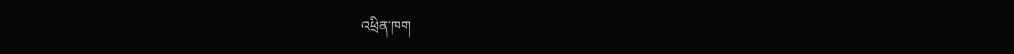འཕྲིན་ཁག